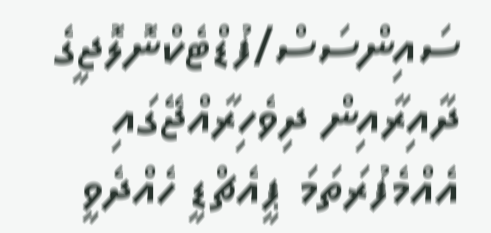ސައިންސަސް/ފުޑްޓެކްނޮލޮޖީގެ ދާއިރާއިން ދިވެހިރާއްޖޭގައި އެއްމެފުރަތަމަ ޕީއެޗްޑީ ހެއްދެވީ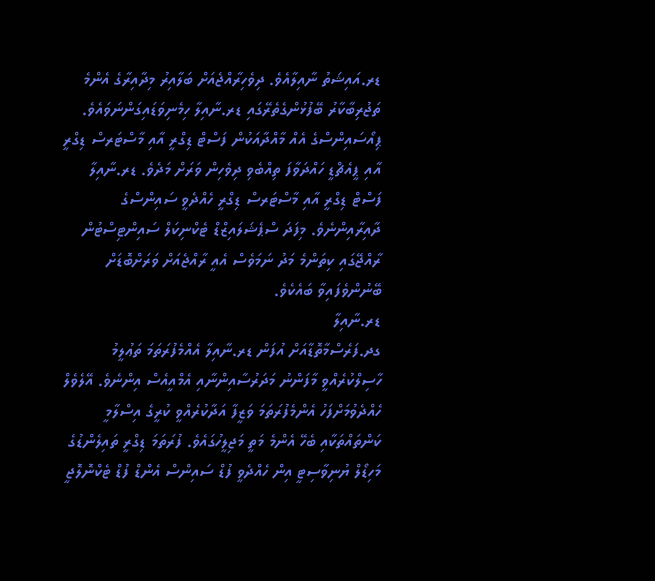ޑރ.އައިޝަތު ނާއިލާއެވެ. ދިވެހިރާއްޖެއަށް ބަލާއިރު މިދާއިރާގެ އެންމެ ތަޖުރިބާކާރު ބޭފުޅުންގެތެރޭގައި ޑރ.ނާއިލާ ހިމެނިވަޑައިގަންނަވައެވެ. ޕިއޯސައިންސްގެ އެއް މާއްދާއަކުން ފަސްޓް ޑިގްރީ އާއި މާސްޓަރސް ޑިގްރީ އާއި ޕީއެޗްޑީ ހައްދަވާފަ ތިއްބެވި ދިވެހިން ވަރަށް މަދެވެ. ޑރ.ނާއިލާ ފަސްޓް ޑިގްރީ އާއި މާސްޓަރސް ޑިގްރީ ހެއްދެވީ ސައިންސްގެ ދާއިރާއިންނެވެ. މިފަދަ ސްޕެޝަލައިޒްޑް ޓެކްނިކަލް ސައިންޓިސްޓުން ރާއްޖޭގައި ކިތަންމެ މަދު ނަމަވެސް އެއީ ރާއްޖެއަށް ވަރަށްބޮޑަށް ބޭނުންވެފައިވާ ބައެކެވެ.
ޑރ.ނާއިލާ
ގދ.ފަރެސްމާތޮޑާއަށް އުފަން ޑރ.ނާއިލާ އެއްމެފުރަތަމަ ތަޢުލީމު ހާސިލްކުރެއްވީ މާފަންނު މަދަރުސާއިންނާއި އެމްއީއެސް އިންނެވެ. އޭލެވެލް ހެއްދެވުމަށްފަހު އެންމެފުރަތަމަ ވަޒީފާ އަދާކުރެއްވީ ކުރީގެ އިސްލާމީ ކަންތައްތަކާއި ބެހޭ އެންމެ މަތީ މަޖިލީހުގައެވެ. ފުރަތަމަ ޑިގްރީ ތައިލެންޑުގެ މަހިޑޯލް ޔުނިވާސިޓީ އިން ހެއްދެވީ ފުޑް ސައިންސް އެންޑް ފުޑް ޓެކްނޮލޮޖީ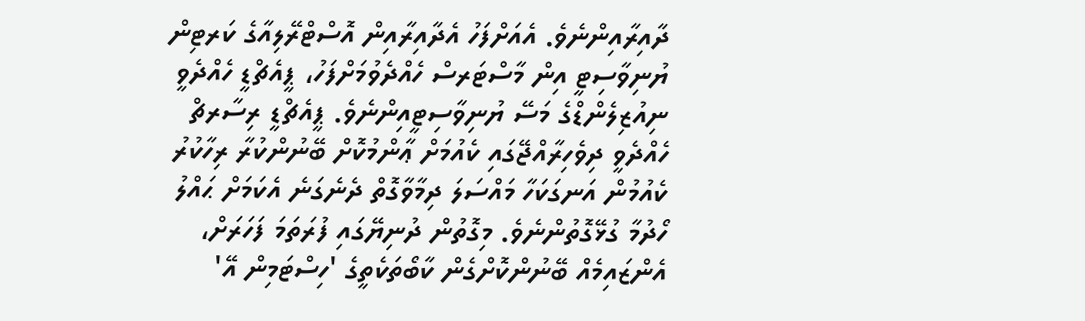ދާއިރާއިންނެވެ. އެއަށްފަހު އެދާއިރާއިން އޮސްޓްރޭލިއާގެ ކަރޓިން ޔުނިވާސިޓީ އިން މާސްޓަރސް ހެއްދެވުމަށްފަހު، ޕީއެޗްޑީ ހެއްދެވީ ނިއުޒިލެންޑްގެ މަސޭ ޔުނިވާސިޓީއިންނެވެ. ޕީއެޗްޑީ ރިސާރޗް ހެއްދެވީ ދިވެހިރާއްޖޭގައި ކެއުމަށް ޢާންމުކޮށް ބޭނުންކުރާ ރިހާކުރު ކެއުމުން އަނގަކަހާ މައްސަލަ ދިމާވާގޮތް ދެނެގަނެ އެކަމަށް ޙައްލު ހޯދުމާ ގުޅޭގޮތުންނެވެ. މިގޮތުން ދުނިޔޭގައި ފުރަތަމަ ފަހަރަށް، އެންޒައިމެއް ބޭނުންކޮށްގެން ކާބޯތަކެތީގެ 'ހިސްޓަމިން އޭ'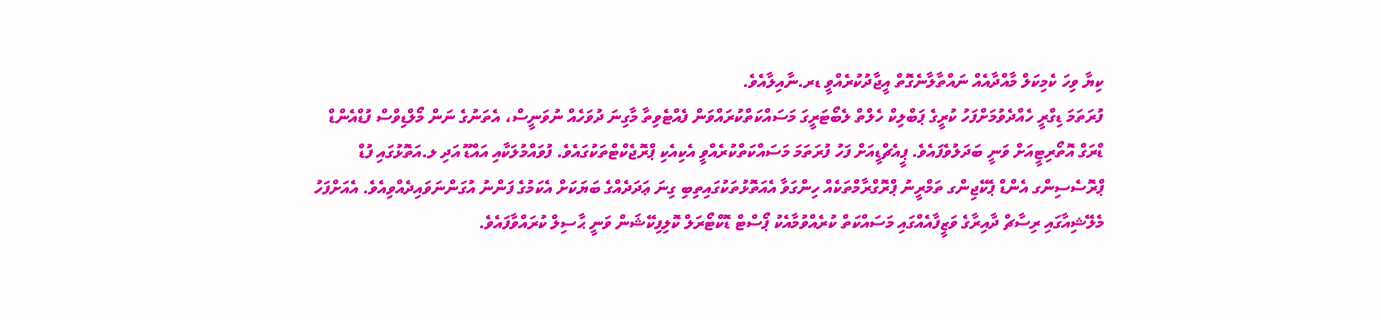ކިޔާ ވިހަ ކެމިކަލް މާއްދާއެއް ނައްތާލާނެގޮތް އީޖާދުކުރެއްވީ ޑރ.ނާއިލާއެވެ.
ފުރަތަމަ ޑިގްރީ ހެއްދެވުމަށްފަހު ކުރީގެ ޕަބްލިކް ހެލްތް ލެބޯޓަރީގަ މަސައްކަތްކުރައްވަން ފެއްޓެވިތާ މާގިނަ ދުވަހެއް ނުވަނީސް، އެތަނުގެ ނަން މޯލްޑިވްސް ފުޑްއެންޑް ޑްރަގް އޮތޯރިޓީއަށް ވަނީ ބަދަލުވެފައެވެ. ޕީއެޗްޑީއަށް ފަހު ފުރަތަމަ މަސައްކަތްކުރެއްވީ އެކިއެކި ޕްރޮޖެކްޓްތަކުގައެވެ. ފުވައްމުލަކާއި އައްޑޫ އަދި ލ.އަތޮޅުގައި ފުޑް ޕްރޮސެސިންގ އެންޑް ޕެކޭޖިންގ ތަމްރީނު ޕްރޮގްރާމްތަކެއް ހިންގަވާ އެއަތޮޅުތަކުގައިތިބި ގިނަ ޢަދަދެއްގެ ބަޔަކަށް އެކަމުގެ ފަންނު އުގަންނަވައިދެއްވިއެވެ. އެއަށްފަހު މެލޭޝިއާގައި ރިސާޗް ދާއިރާގެ ވަޒީފާއެއްގައި މަސައްކަތް ކުރެއްވުމާއެކު ޕޯސްޓް ޑޮކްޓޯރަލް ކޮލިފިކޭޝަން ވަނީ ޙާސިލް ކުރައްވާފައެވެ.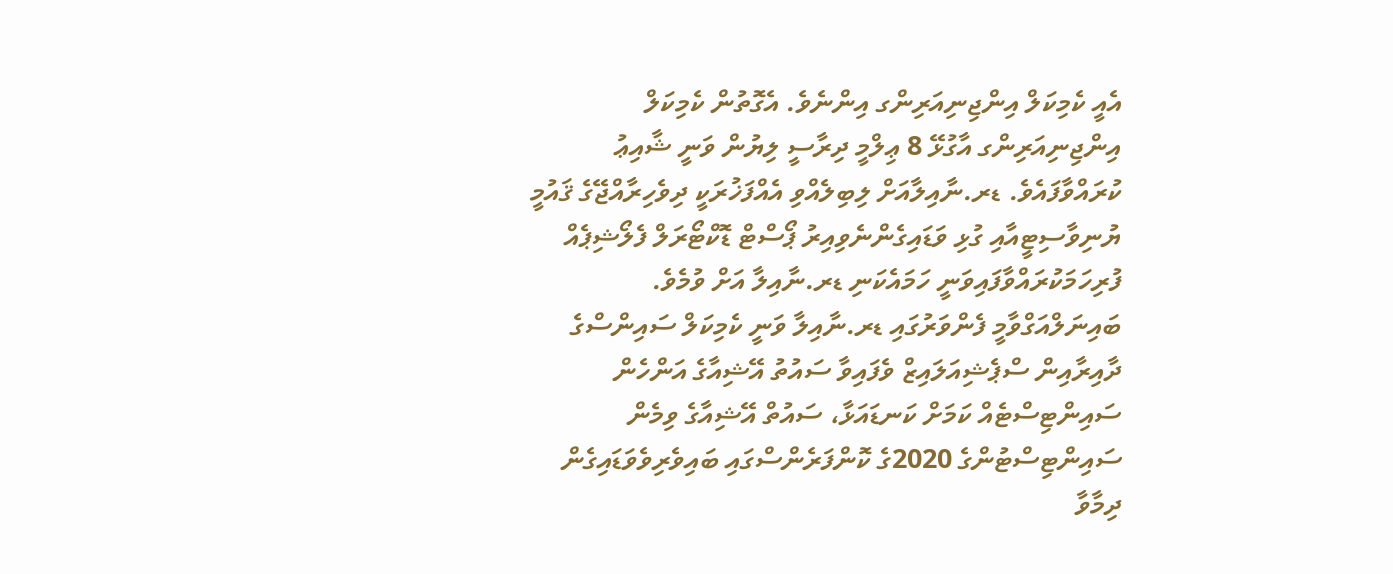އެއީ ކެމިކަލް އިންޖިނިއަރިންގ އިންނެވެ. އެގޮތުން ކެމިކަލް އިންޖިނިއަރިންގ އާގުޅޭ 8 ޢިލްމީ ދިރާސީ ލިޔުން ވަނީ ޝާއިޢު ކުރައްވާފައެވެ. ޑރ.ނާއިލާއަށް ލިބިލެއްވި އެއްފަޚުރަކީ ދިވެހިރާއްޖޭގެ ޤައުމީ ޔުނިވާސިޓީއާއި ގުޅި ވަޑައިގެންނެވިއިރު ޕޯސްޓް ޑޮކްޓޯރަލް ފެލޯޝިޕެއް ފުރިހަމަކުރައްވާފައިވަނީ ހަމައެކަނި ޑރ.ނާއިލާ އަށް ވުމެވެ.
ބައިނަލްއަގްވާމީ ފެންވަރުގައި ޑރ.ނާއިލާ ވަނީ ކެމިކަލް ސައިންސްގެ ދާއިރާއިން ސްޕެޝިއަލައިޒް ވެފައިވާ ސައުތު އޭޝިއާގެ އަންހެން ސައިންޓިސްޓެއް ކަމަށް ކަނޑައަޅާ، ސައުތް އޭޝިއާގެ ވިމެން ސައިންޓިސްޓުންގެ 2020ގެ ކޮންފަރެންސްގައި ބައިވެރިވެވަޑައިގެން ދިމާވާ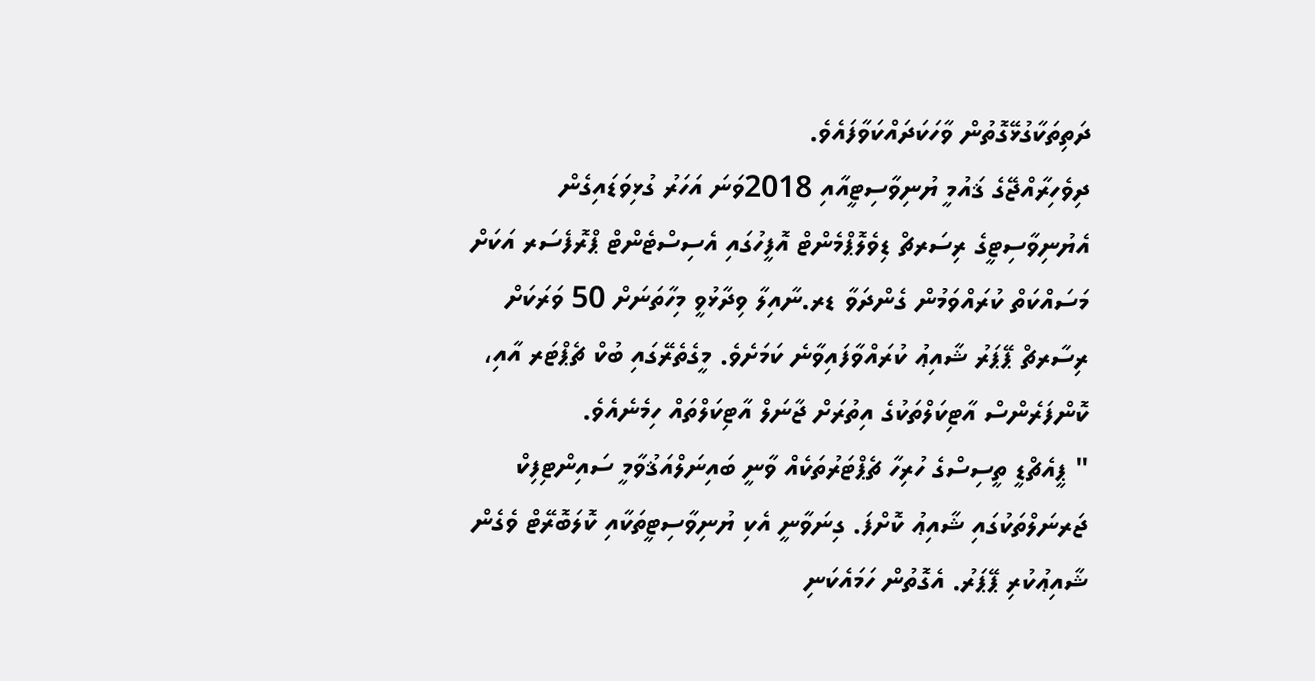ދަތިތަކާގުޅޭގޮތުން ވާހަކަދައްކަވާފައެވެ.
ދިވެހިރާއްޖޭގެ ޤައުމީ ޔުނިވާސިޓީއާއި 2018ވަނަ އަހަރު ގުޅިވަޑައިގެން އެޔުނިވާސިޓީގެ ރިސަރޗް ޑިވެލޮޕްމެންޓް އޮފީހުގައި އެސިސްޓެންޓް ޕްރޮފެސަރ އަކަށް މަސައްކަތް ކުރައްވަމުން ގެންދަވާ ޑރ.ނާއިލާ ވިދާޅުވީ މިހާތަނަށް 50 ވަރަކަށް ރިސާރޗް ޕޭޕަރު ޝާއިޢު ކުރައްވާފައިވާނެ ކަމަށެވެ. މީގެތެރޭގައި ބުކް ޗެޕްޓަރ އާއި، ކޮންފަރެންސް އާޓިކަލްތަކުގެ އިތުރަށް ޖާނަލް އާޓިކަލްތައް ހިމެނެއެވެ.
" ޕީއެޗްޑީ ތީސިސްގެ ހުރިހާ ޗެޕްޓަރުތަކެއް ވާނީ ބައިނަލްއަޤުވާމީ ސައިންޓިފިކް ޖަރނަލްތަކުގައި ޝާއިޢު ކޮށްފަ. ގިނަވާނީ އެކި ޔުނިވާސިޓީތަކާއި ކޮލަބޮރޭޓް ވެގެން ޝާއިޢުކުރި ޕޭޕަރު. އެގޮތުން ހަމައެކަނި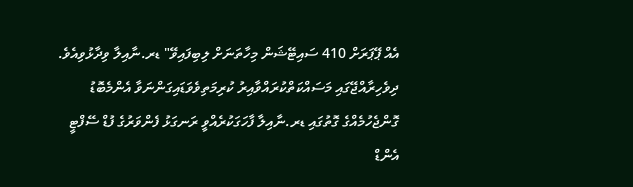އެއް ޕޭޕަރަށް 410 ސައިޓޭޝަން މިހާތަނަށް ލިބިފައިވޭ" ޑރ.ނާއިލާ ވިދާޅުވިއެވެ.
ދިވެހިރާއްޖޭގައި މަސައްކަތްކުރައްވާއިރު ކުރިމަތިވެވަޑައިގަންނަވާ އެންމެބޮޑު ގޮންޖެހުމެއްގެ ގޮތުގައި ޑރ.ނާއިލާ ފާހަގަކުރެއްވީ ރަނގަޅު ފެންވަރުގެ ފުޑް ސޭފްޓީ އެންޑް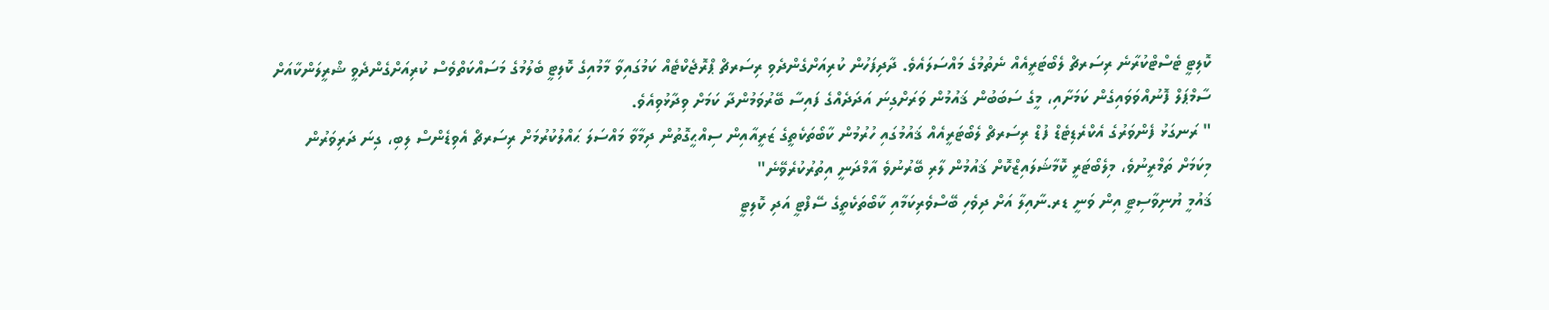ކޮލިޓީ ޓެސްޓްކުރާނެ ރިސަރޗް ލެބޯޓަރީއެއް ނެތުމުގެ މައްސަލައެވެ. ދާދިފަހުން ކުރިއަށްގެންދެވި ރިސަރޗް ޕްރޮޖެކްޓެއް ކަމުގައިވާ މާމުއިގެ ކޮލިޓީ ބެލުމުގެ މަސައްކަތްވެސް ކުރިއަށްގެންދެވީ ޝްރީލަންކާއަށް ސާމްޕަލް ފޮނުއްވަވައިގެން ކަމަށާއި، މީގެ ސަބަބުން ޤައުމުން ވަރަށްގިނަ އަދަދެއްގެ ފައިސާ ބޭރުވަމުންދާ ކަމަށް ވިދާޅުވިއެވެ.
" ރަނގަޅު ފެންވަރުގެ އެކްރެޑިޓެޑް ފުޑް ރިސަރޗް ލެބޯޓަރީއެއް ޤައުމުގައި ހުރުމުން ކާބޯތަކެތީގެ ޒަރީއާއިން ސިއްޙީގޮތުން ދިމާވާ މައްސަލަ ޙައްލުކުރުމަށް ރިސަރޗް އެވިޑެންސް ލިބި، ގިނަ ދަރިވަރުން މިކަމަށް ތަމްރީނުވެ، މިލެބޯޓަރީ ކޮމާޝަލައިޒްކޮށް ޤައުމުން ލާރި ބޭރުނުވެ އާމްދަނީ އިތުރުކުރެވޭނެ"
ޤައުމީ ޔުނިވާސިޓީ އިން ވަނީ ޑރ.ނާއިލާ އަށް ދިވެހި ބޭސްވެރިކަމާއި ކާބޯތަކެތީގެ ސޭފްޓީ އަދި ކޮލިޓީ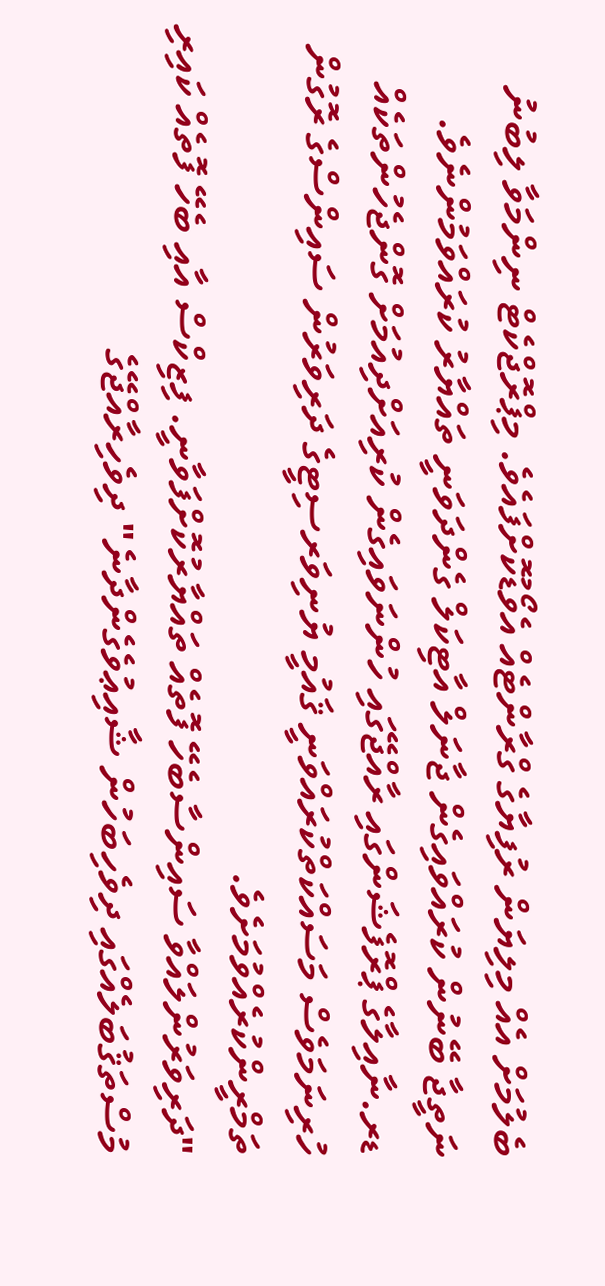ބެލުމަށް އެއް މިލިޔަން ރުފިޔާގެ ގްރާންޓެއް އެވޯޑުކޮށްފައެވެ. މިޕްރޮޖްކެޓް ނިންމަވާ ލިބުނު ނަތީޖާ ބޭނުން ކުރައްވައިގެން ޖާނަލް އާޓިކަލް ގެންދަވަނީ ތައްޔާރު ކުރައްވަމުންނެވެ. ޑރ.ނާއިލާގެ ޕްރޮފެޝަންގައި ރާއްޖޭގައި ހުންނަވައިގެން ކުރިއަށްދިއުމަށް ގޮންޖެހުންތަކެއް ހުރިނަމަވެސް މަސައްކަތްކުރައްވަނީ ޤައުމީ ޔުނިވަރސިޓީގެ ދަރިވަރުން ސައިންސްގެ ރޮގުން ތަމްރީންކުރެއްވުމަށެވެ.
"ދަރިވަރުންލައްވާ ސައިންސާބެހޭ ފޮތެއް ތައްޔާރުކޮށްފަވާނީ. ފިޒިކްސް އާއި ބެހޭ ފޮތެއް ކައިރި މުސްތަޤުބަލެއްގައި ދިވެހިބަހުން ޝާއިޢުވެގެންދާނެ" ދިވެހިރާއްޖޭގެ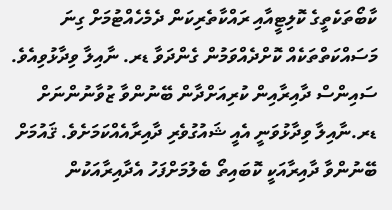ކާބޯތަކެތީގެ ކޮލިޓީއާއި ރައްކާތެރިކަން ދެމެހެއްޓުމަށް ގިނަ މަސައްކަތްތަކެއް ކޮށްދެއްވަމުން ގެންދަވާ ޑރ. ނާއިލާ ވިދާޅުވިއެވެ.
ސައިންސް ދާއިރާއިން ކުރިއަށްދާން ބޭނުންވާ ޒުވާނުންނަށް ޑރ.ނާއިލާ ވިދާޅުވަނީ އެއީ ޝައުގުވެރި ދާއިރާއެއްކަމަށެވެ. ޤައުމަށް ބޭނުންވާ ދާއިރާއަކީ ކޮބައިތޯ ބެލުމަށްފަހު އެދާއިރާއަކުން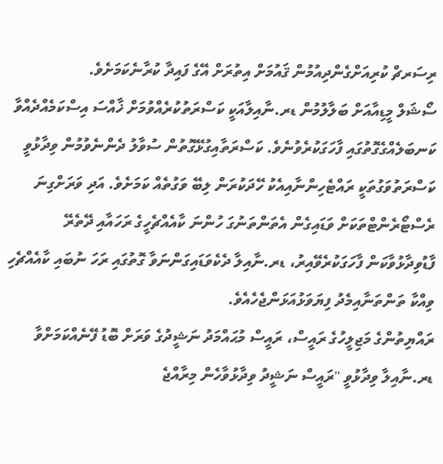ރިސަރޗް ކުރިއަށްގެންދިއުމުން ޤައުމަށް އިތުރަށް އޭގެ ފައިދާ ކުރާނެކަމަށެވެ.
ސޯޝަލް މީޑިއާއަށް ބަލާލުމުން ޑރ.ނާއިލާއަކީ ކަސްރަތުކުރެއްވުމަށް ޚާއްސަ އިސްކަމެއްދެއްވާ ކަނބަލެއްގެގޮތުގައި ފާހަގަކުރެވުނެވެ. ކަސްރަތާއިގުޅޭގޮތުން ސުވާލު ދެންނެވުމުން ވިދާޅުވީ ކަސްރަތުވަގުތަކީ ރައްޓެހިންނާއިއެކު ހޭދަކުރަން ލިބޭ ވަގުތެއް ކަމަށެވެ. އަދި ވަރަށްގިނަ ރެސްޓޯރެންޓްތަކަށް ވަޑައިގެން އެތަންތަނުގަ ހުންނަ ކާއެއްޗެހީގެ ރަހައާއި ދޭތެރޭ ފާޑުވިދާޅުވާކަން ފާހަގަކުރެވޭއިރު، ޑރ.ނާއިލާ ދެކެވަޑައިގަންނަވާ ގޮތުގައި ރަހަ ނުބައި ކާއެއްޗެހި ވިއްކާ ތަންތަނާއިމެދު ފިޔަވަޅުއަޅަންޖެހެއެވެ.
ރައްޔިތުންގެ މަޖިލީހުގެ ރައީސް، ރައީސް މުޙައްމަދު ނަޝީދުގެ ވަރަށް ބޮޑު ފޭނެއްކަމަށްވާ ޑރ.ނާއިލާ ވިދާޅުވީ "ރައީސް ނަޝީދު ވިދާޅުވާހެން މިރާއްޖެ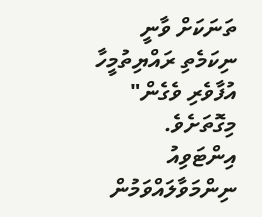ތަނަކަށް ވާނީ ނިކަމެތި ރައްޔިތުމީހާ އުފާވެރި ވެގެން" މިގޮތަށެވެ.
އިންޓަވިއު ނިންމަވާލައްވަމުން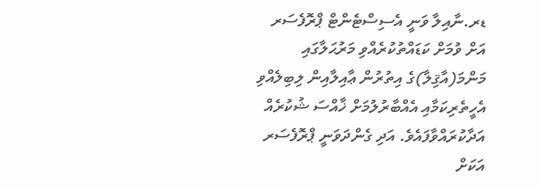ޑރ.ނާއިލާ ވަނީ އެސިސްޓެންޓް ޕްރޮފެސަރ އަށް ވުމަށް ކަޑައްތުކުރެއްވި މަރުޙަލާގައި މަންމަ(އާޤިލާ)ގެ އިތުރުން ޢާއިލާއިން ލިބިލެއްވި އެހީތެރިކަމާއި އެއްބާރުލުމަށް ޚާއްސަ ޝުކުރެއް އަދާކުރައްވާފައެވެ. އަދި ގެންދަވަނީ ޕްރޮފެސަރ އަކަށް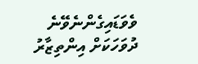ވެވަޑައިގެންނެވޭނެ ދުވަހަކަށް އިންތިޒާރު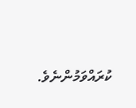ކުރައްވަމުންނެވެ.